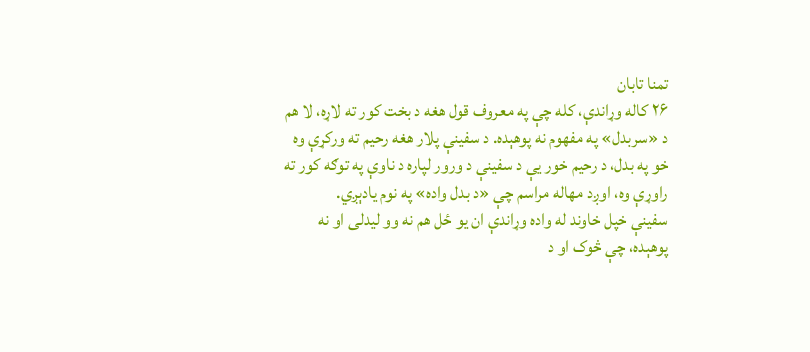تمنا تابان
۲۶ کاله وړاندې، کله چې په معروف قول هغه د بخت کور ته لاړه، لا هم د «سربدل» په مفهوم نه پوهېده. د سفینې پلار هغه رحیم ته ورکړې وه خو په بدل، د رحیم خور یې د سفینې د ورور لپاره د ناوې په توګه کور ته راوړې وه، اوږد مهاله مراسم چې «د بدل واده» په نوم یادېږي.
سفینې خپل خاوند له واده وړاندې ان یو ځل هم نه وو لیدلی او نه پوهېده، چې څوک او د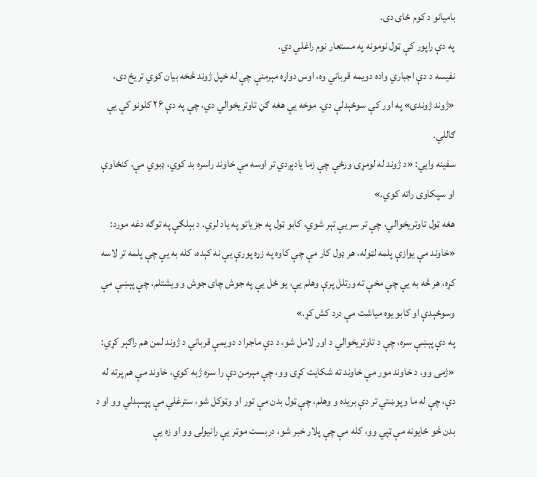بامیانو د کوم ځای دی.
په دې راپور کې ټول نومونه په مستعار نوم راغلي دي.
نفیسه د دې اجباري واده دویمه قرباني وه، اوس دواړه مېرمنې چې له خپل ژوند څخه بیان کوي تریخ دی، «ژوند ژوندۍ» په اور کې سوځېدلې دي. موخه یې هغه ګڼ تاوتریخوالي دي، چې په دې ۲۶ کلونو کې یې ګاللي.
سفینه وايي: «د ژوند له لومړۍ ورځې چې زما یادېږدي تر اوسه مې خاوند راسره بد کوي، ډبوي مې، کنځاوې او سپکاوی راته کوي.»
هغه ټول تاوتریخوالي، چې تر سر یې تېر شوي، کابو ټول په جزیاتو په یاد لري. د بېلګې په توګه دغه مورد: «خاوند مې یوازې پلمه لټوله، هر ډول کار مې چې کاوه په زړه پورې یې نه کېده، کله به یې چې پلمه تر لاسه کړه، هر څه به یې چې مخې ته ورتلل پرې وهلم یې، یو ځل یې په جوش چای جوش و ویشتلم، چې پېښې مې وسوځېدې او کابو یوه میاشت مې درد کش کړ.»
په دې پېښې سره، چې د تاوتریخوالي د اور لامل شو، د دې ماجرا د دویمې قرباني د ژوند لمن هم راګېر کړي: «ژمی وو، د خاوند مور مې خاوند ته شکایت کړی وو، چې مېرمن دې را سره ژبه کوي، خاوند مې هم پرته له دې، چې له ما وپوښتي تر دې بریده و وهلم، چې ټول بدن مې تور او وټوکل شو، سترغلي مې پړسېدلي وو او د بدن څو ځایونه مې ټپي وو، کله مې چې پلار خبر شو، دربست موټر یې رانیولی وو او زه یې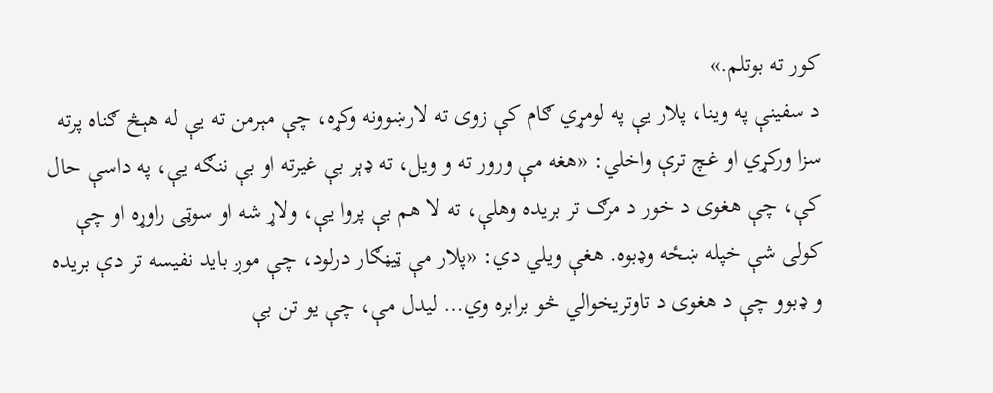کور ته بوتلم.»
د سفینې په وینا، پلار یې په لومړي ګام کې زوی ته لارښوونه وکړه، چې مېرمن ته یې له هېڅ ګناه پرته سزا ورکړي او غچ ترې واخلي: «هغه مې ورور ته و ویل، ته ډېر بې غیرته او بې ننګه یې، په داسې حال کې، چې هغوی د خور د مرګ تر بریده وهلې، ته لا هم بې پروا یې، ولاړ شه او سوټی راوړه او چې کولی شې خپله ښځه وډبوه. هغې ویلي دي: «پلار مې ټيڼګار درلود، چې موږ باید نفیسه تر دې بریده و ډبوو چې د هغوی د تاوتریخوالي څو برابره وي… لیدل مې، چې یو تن بې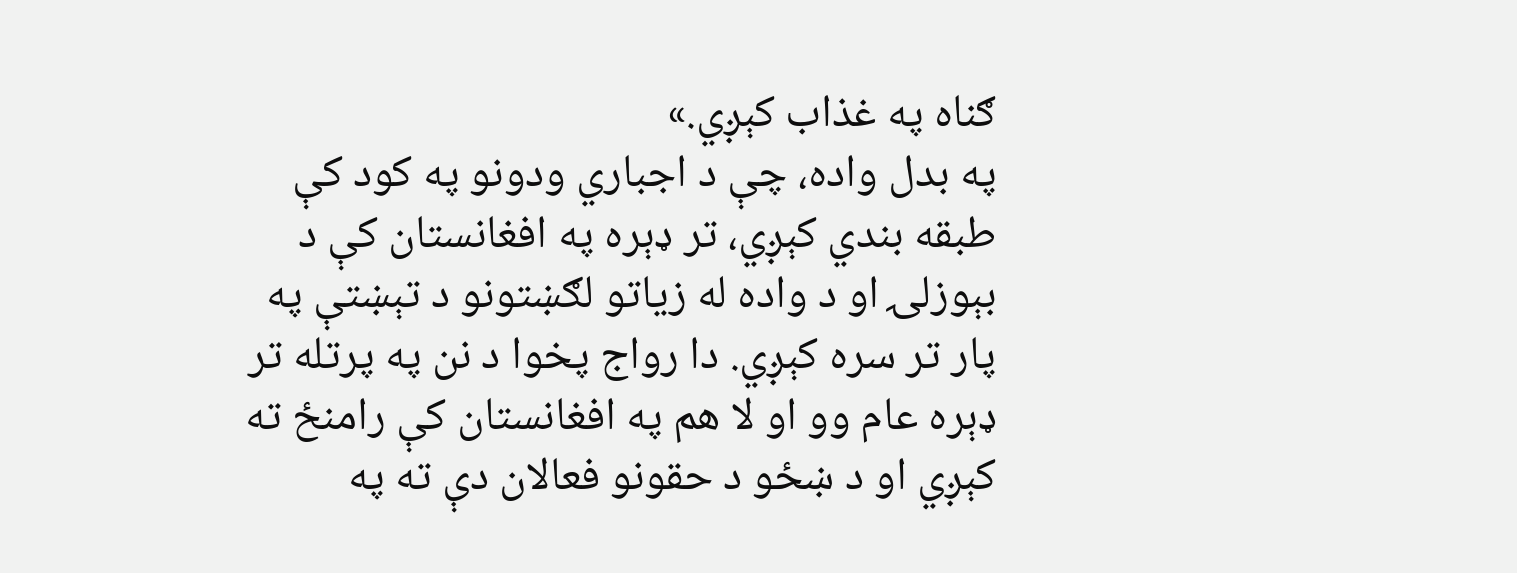ګناه په غذاب کېږي.»
په بدل واده، چې د اجباري ودونو په کود کې طبقه بندي کېږي، تر ډېره په افغانستان کې د بېوزلۍ او د واده له زیاتو لګښتونو د تېښتې په پار تر سره کېږي. دا رواج پخوا د نن په پرتله تر ډېره عام وو او لا هم په افغانستان کې رامنځ ته کېږي او د ښځو د حقونو فعالان دې ته په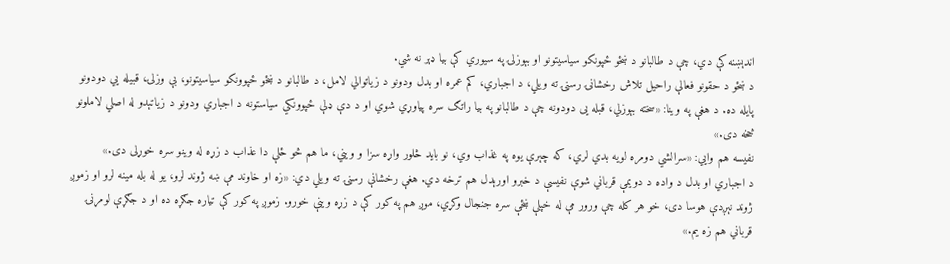اندېښنه کې دي، چې د طالبانو د ښځو ځپونکو سیاسیتونو او بېوزلۍ په سیوري کې بیا ډېر نه شي.
د ښځو د حقونو فعالې راحیل تلاش رخشانۍ رسنۍ ته ویلي، د اجباري، کم عمره او بدل ودونو د زیاتوالي لامل، د طالبانو د ښځو ځپوونکو سیاسیتونو، بې وزلۍ، قبیله يي دودونو پایله ده. د هغې په وینا: «سخته بېوزلي، قبله یی دودونه چې د طالبانو په بیا راتګ سره پیاوړي شوي او د دې ډلې ځپوونکي سیاستونه د اجباري ودونو د زیاتېدو له اصلي لاملونو څخه دی.»
نفیسه هم وايي: «سرالشي دومره لویه بدي لري، که چېرې یوه په غذاب وي، نو باید څلور واړه سزا و ویني، ما هم څو ځلې دا عذاب د زړه له وینو سره خوړلی دی.»
د اجباري او بدل د واده د دویمې قرباني شوې نفیسې د خبرو اورېدل هم ترخه دي. هغې رخشانې رسنۍ ته ویلي دي: «زه او خاوند مې ښه ژوند لرو، یو له بله مینه لرو او زموږ ژوند نېږدې هوسا دی، خو هر کله چې ورور مې له خپلې ښځې سره جنجال وکړي، موږ هم په کور کې د زړه وینې خورو. زموږ په کور کې تیاره جګړه ده او د جګړې لومړنۍ قرباني هم زه یم.»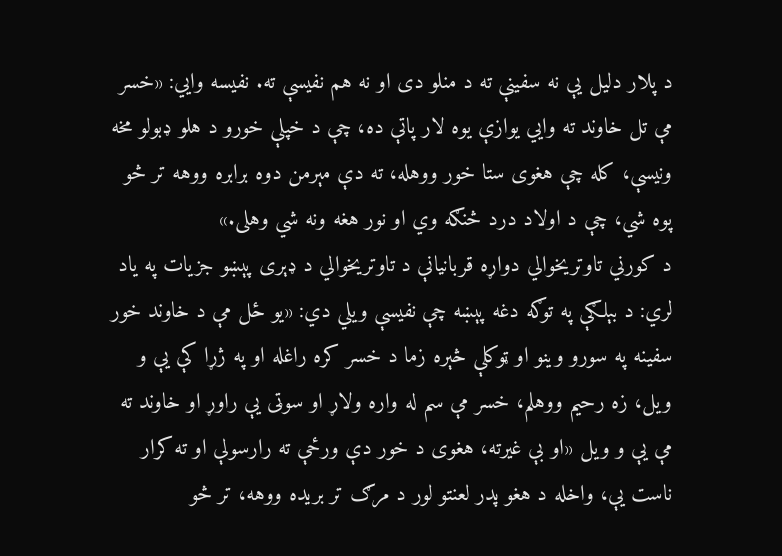د پلار دلیل یې نه سفینې ته د منلو دی او نه هم نفیسې ته. نفیسه وايي: «خسر مې تل خاوند ته وايي یوازې یوه لار پاتې ده، چې د خپلې خورو د هلو ډبولو مخه ونیسې، کله چې هغوی ستا خور ووهله، ته دې مېرمن دوه برابره ووهه تر څو پوه شي، چې د اولاد درد څنګه وي او نور هغه ونه شي وهلی.»
د کورني تاوتریخوالي دواړه قربانیانې د تاوتریخوالي د ډېری پېښو جزیات په یاد لري: د بېلګې په توګه دغه پېښه چې نفیسې ویلي دي: «یو ځل مې د خاوند خور سفینه په سورو وینو او ټوکلې څېره زما د خسر کره راغله او په ژړا کې یې و ویل، زه رحیم ووهلم، خسر مې سم له واره ولاړ او سوټی یې راوړ او خاوند ته مې یې و ویل «او بې غیرته، هغوی د خور دې ورځې ته رارسولې او ته کرار ناست یې، واخله د هغو پدر لعنتو لور د مرګ تر بریده ووهه، تر څو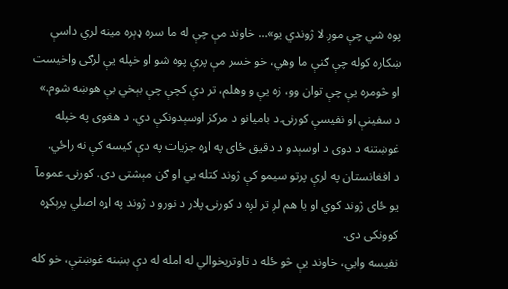پوه شي چې موږ لا ژوندي یو»… خاوند مې چې له ما سره ډېره مینه لري داسې ښکاره کوله چې ګنې ما وهي، خو خسر مې پرې پوه شو او خپله یې لرګی واخیست او څومره یې چې توان وو، زه یې و وهلم، تر دې کچې چې بېخي بې هوښه شوم.»
د سفینې او نفیسې کورنۍ د بامیانو د مرکز اوسېدونکې دي. د هغوی په خپله غوښتنه د دوی د اوسېدو د دقیق ځای په اړه جزیات په دې کیسه کې نه راځي.
د افغانستان په لرې پرتو سیمو کې ژوند کتله يي او ګن مېشتی دی. کورنۍ عمومآ یو ځای ژوند کوي او یا هم لږ تر لږه د کورنۍ پلار د نورو د ژوند په اړه اصلي پرېکړه کوونکی دی.
نفیسه وايي، خاوند یې څو ځله د تاوتریخوالي له امله له دې بښنه غوښتې، خو کله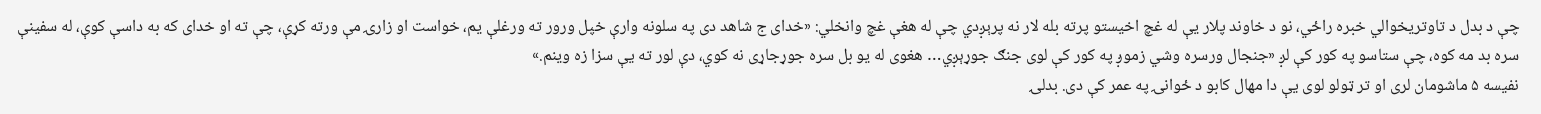چې د بدل د تاوتریخوالي خبره راځي، نو د خاوند پلار یې له غچ اخیستو پرته بله لار نه پرېږدي چې له هغې غچ وانخلي: «خدای ج شاهد دی په سلونه وارې خپل ورور ته ورغلې یم، خواست او زارۍ مې ورته کړې، چې ته او خدای که به داسې کوې، له سفینې سره بد مه کوه، چې ستاسو په کور کې لږ «جنجال ورسره وشي زموږ په کور کې لوی جنګ جوړېږي… هغوی له یو بل سره جوړجاړی نه کوي، دې لور ته یې سزا زه وینم.»
نفیسه ۵ ماشومان لری او تر ټولو لوی یې دا مهال کابو د ځوانۍ په عمر کې دی. بدلۍ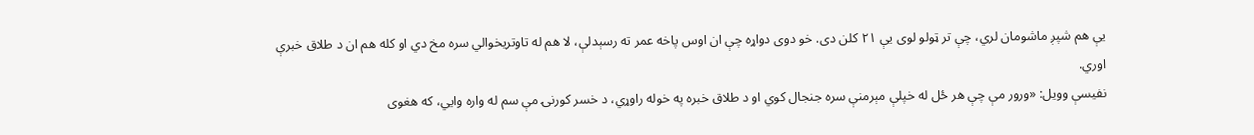یې هم شپږ ماشومان لري، چې تر ټولو لوی یې ۲۱ کلن دی. خو دوی دواړه چې ان اوس پاخه عمر ته رسېدلې، لا هم له تاوتریخوالي سره مخ دي او کله هم ان د طلاق خبرې اوري.
نفیسې وویل: «ورور مې چې هر ځل له خپلې مېرمنې سره جنجال کوي او د طلاق خبره په خوله راوړي، د خسر کورنۍ مې سم له واره وايي، که هغوی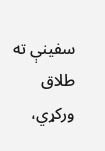سفینې ته طلاق ورکړي،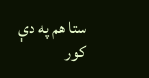ستا هم په دې کور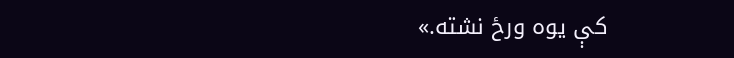کې یوه ورځ نشته.»